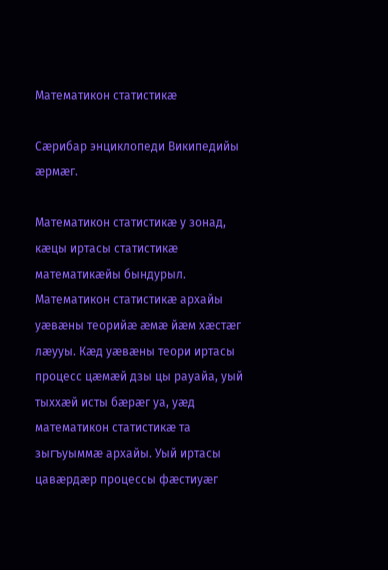Математикон статистикæ

Сæрибар энциклопеди Википедийы æрмæг.

Математикон статистикæ у зонад, кæцы иртасы статистикæ математикæйы бындурыл. Математикон статистикæ архайы уæвæны теорийæ æмæ йæм хæстæг лæууы. Кæд уæвæны теори иртасы процесс цæмæй дзы цы рауайа, уый тыххæй исты бæрæг уа, уæд математикон статистикæ та зыгъуыммæ архайы. Уый иртасы цавæрдæр процессы фæстиуæг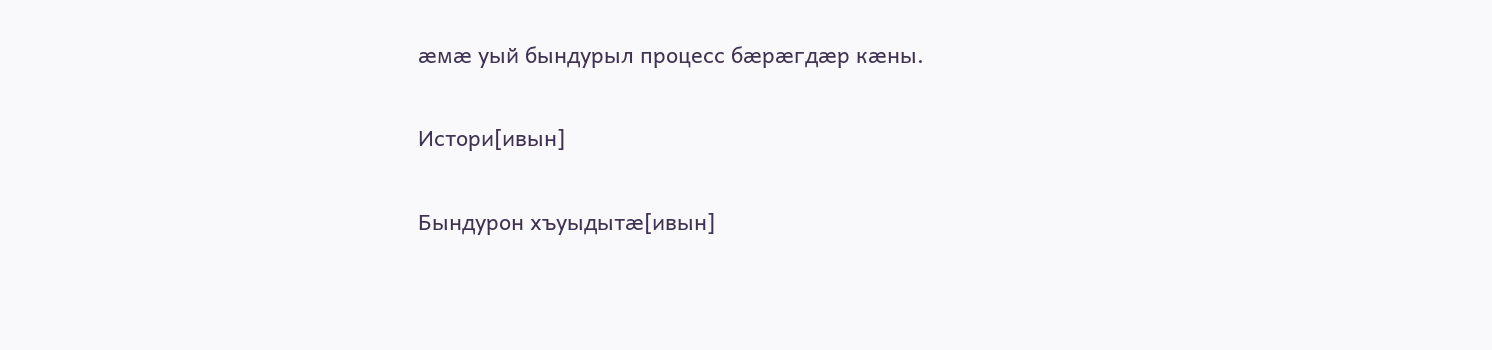æмæ уый бындурыл процесс бæрæгдæр кæны.

Истори[ивын]

Бындурон хъуыдытæ[ивын]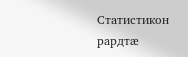Статистикон рардтæ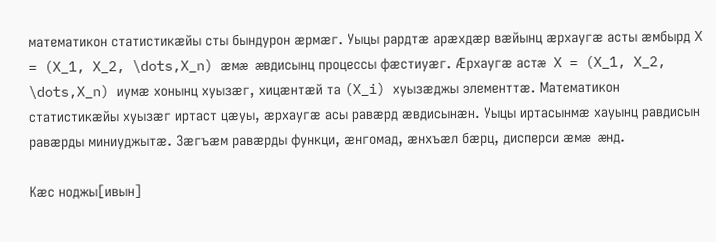математикон статистикæйы сты бындурон æрмæг. Уыцы рардтæ арæхдæр вæйынц æрхаугæ асты æмбырд X = (X_1, X_2, \dots,X_n) æмæ æвдисынц процессы фæстиуæг. Æрхаугæ астæ X = (X_1, X_2, \dots,X_n) иумæ хонынц хуызæг, хицæнтæй та (X_i) хуызæджы элементтæ. Математикон статистикæйы хуызæг иртаст цæуы, æрхаугæ асы равæрд æвдисынæн. Уыцы иртасынмæ хауынц равдисын равæрды миниуджытæ. Зæгъæм равæрды функци, æнгомад, æнхъæл бæрц, дисперси æмæ æнд.

Кæс ноджы[ивын]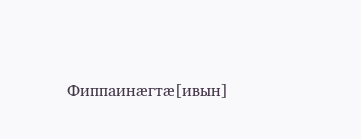Фиппаинæгтæ[ивын]